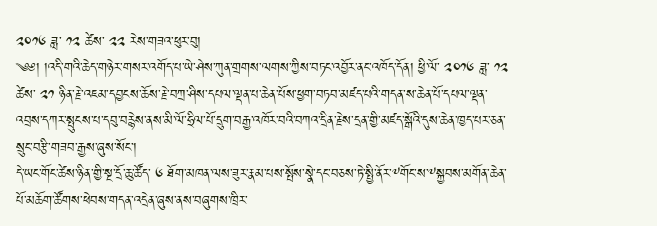༢༠༡༦ ཟླ་ ༡༢ ཚེས་ ༢༢ རེས་གཟའ་ཕུར་བུ།
༄༅། །འདི་གའི་ཆེད་གཉེར་གསར་འགོད་པ་ཡེ་ཤེས་ཀུན་གྲགས་ལགས་ཀྱིས་བཏང་འབྱོར་ནང་འཁོད་དོན། ཕྱི་ལོ་ ༢༠༡༦ ཟླ་ ༡༢ ཚེས་ ༢༡ ཉིན་རྗེ་འཇམ་དབྱངས་ཆོས་རྗེ་བཀྲ་ཤིས་དཔལ་ལྡན་པ་ཆེན་པོས་ཕྱག་བཏབ་མཛད་པའི་གདན་ས་ཆེན་པོ་དཔལ་ལྡན་འབྲས་དཀར་སྤུངས་པ་དབུ་བརྙེས་ནས་མི་ལོ་ཧྲིལ་པོ་དྲུག་བརྒྱ་འཁོར་བའི་བཀའ་དྲིན་རྗེས་དྲན་གྱི་མཛད་སྒོའི་དུས་ཆེན་ཁྱད་པར་ཅན་སྲུང་བརྩི་གཟབ་རྒྱས་ཞུས་སོང་།
དེ་ཡང་གོང་ཚེས་ཉིན་གྱི་སྔ་དྲོ་ཆུ་ཚོད་ ༦ ཐོག་མཁན་ལས་ཟུར་རྣམ་པས་སྤོས་སྣེ་དང་བཅས་ཏེ་སྤྱི་ནོར་༸གོང་ས་༸སྐྱབས་མགོན་ཆེན་པོ་མཆོག་ཚོགས་ཕེབས་གདན་འདྲེན་ཞུས་ནས་བཞུགས་ཁྲིར་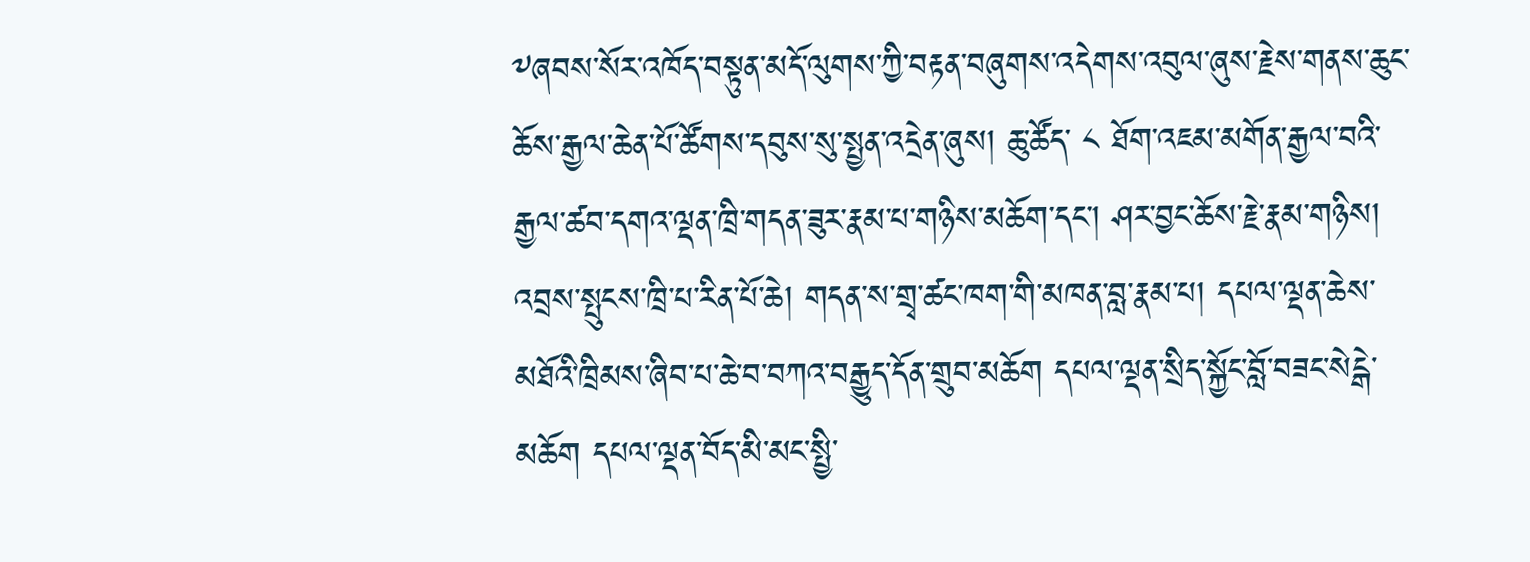༸ཞབས་སོར་འཁོད་བསྟུན་མདོ་ལུགས་ཀྱི་བརྟན་བཞུགས་འདེགས་འབུལ་ཞུས་རྗེས་གནས་ཆུང་ཆོས་རྒྱལ་ཆེན་པོ་ཚོགས་དབུས་སུ་སྤྱན་འདྲེན་ཞུས། ཆུ་ཚོད་ ༨ ཐོག་འཇམ་མགོན་རྒྱལ་བའི་རྒྱལ་ཚབ་དགའ་ལྡན་ཁྲི་གདན་ཟུར་རྣམ་པ་གཉིས་མཆོག་དང་། ཤར་བྱང་ཆོས་རྗེ་རྣམ་གཉིས། འབྲས་སྤུངས་ཁྲི་པ་རིན་པོ་ཆེ། གདན་ས་གྲྭ་ཚང་ཁག་གི་མཁན་བླ་རྣམ་པ། དཔལ་ལྡན་ཆེས་མཐོའི་ཁྲིམས་ཞིབ་པ་ཆེ་བ་བཀའ་བརྒྱུད་དོན་གྲུབ་མཆོག དཔལ་ལྡན་སྲིད་སྐྱོང་བློ་བཟང་སེངྒེ་མཆོག དཔལ་ལྡན་བོད་མི་མང་སྤྱི་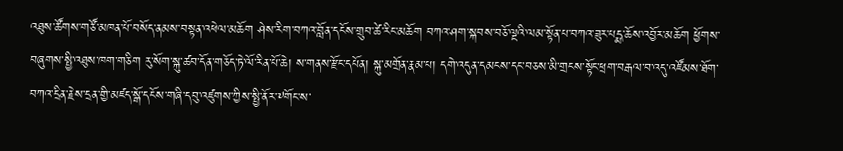འཐུས་ཚོགས་གཙོ་མཁན་པོ་བསོད་ནམས་བསྟན་འཕེལ་མཆོག ཤེས་རིག་བཀའ་བློན་དངོས་གྲུབ་ཚེ་རིང་མཆོག བཀའ་ཤག་སྐབས་བཅོ་ལྔའི་ལམ་སྟོན་པ་བཀའ་ཟུར་པདྨ་ཆོས་འབྱོར་མཆོག ཕྱོགས་བཞུགས་སྤྱི་འཐུས་ཁག་གཅིག རུ་སོག་སྐུ་ཚབ་དོན་གཅོད་ཏེ་ལོ་རིན་པོ་ཆེ། ས་གནས་རྫོང་དཔོན། སྐུ་མགྲོན་རྣམ་པ། དགེ་འདུན་དམངས་དང་བཅས་མི་གྲངས་སྟོང་ཕྲག་བརྒལ་བ་འདུ་འཛོམས་ཐོག་བཀའ་དྲིན་རྗེས་དྲན་གྱི་མཛད་སྒོ་དངོས་གཞི་དབུ་འཛུགས་ཀྱིས་སྤྱི་ནོར་༸གོང་ས་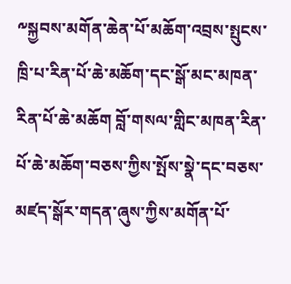༸སྐྱབས་མགོན་ཆེན་པོ་མཆོག་འབྲས་སྤུངས་ཁྲི་པ་རིན་པོ་ཆེ་མཆོག་དང་སྒོ་མང་མཁན་རིན་པོ་ཆེ་མཆོག བློ་གསལ་གླིང་མཁན་རིན་པོ་ཆེ་མཆོག་བཅས་ཀྱིས་སྤོས་སྣེ་དང་བཅས་མཛད་སྒོར་གདན་ཞུས་ཀྱིས་མགོན་པོ་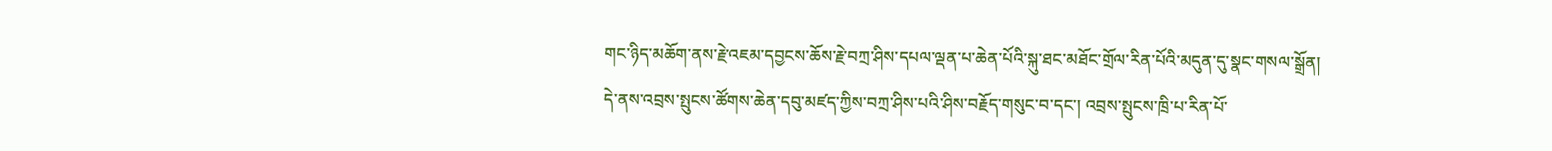གང་ཉིད་མཆོག་ནས་རྗེ་འཇམ་དབྱངས་ཆོས་རྗེ་བཀྲ་ཤིས་དཔལ་ལྡན་པ་ཆེན་པོའི་སྐུ་ཐང་མཐོང་གྲོལ་རིན་པོའི་མདུན་དུ་སྣང་གསལ་སྒྲོན།
དེ་ནས་འབྲས་སྤུངས་ཚོགས་ཆེན་དབུ་མཛད་ཀྱིས་བཀྲ་ཤིས་པའི་ཤིས་བརྗོད་གསུང་བ་དང་། འབྲས་སྤུངས་ཁྲི་པ་རིན་པོ་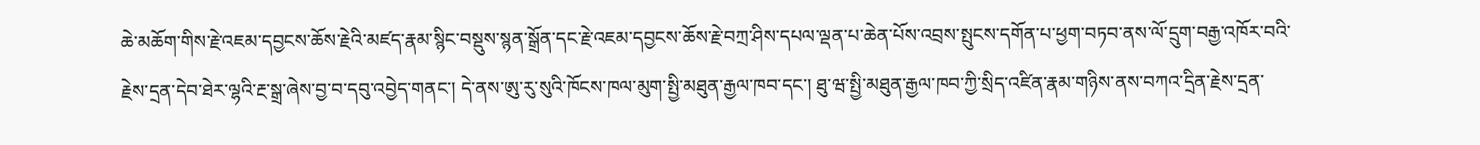ཆེ་མཆོག་གིས་རྗེ་འཇམ་དབྱངས་ཆོས་རྗེའི་མཛད་རྣམ་སྙིང་བསྡུས་སྙན་སྒྲོན་དང་རྗེ་འཇམ་དབྱངས་ཆོས་རྗེ་བཀྲ་ཤིས་དཔལ་ལྡན་པ་ཆེན་པོས་འབྲས་སྤུངས་དགོན་པ་ཕྱག་བཏབ་ནས་ལོ་དྲུག་བརྒྱ་འཁོར་བའི་རྗེས་དྲན་དེབ་ཐེར་ལྷའི་རྔ་སྒྲ་ཞེས་བྱ་བ་དབུ་འབྱེད་གནང་། དེ་ནས་ཨུ་རུ་སུའི་ཁོངས་ཁལ་མུག་སྤྱི་མཐུན་རྒྱལ་ཁབ་དང་། ཐུ་ཝ་སྤྱི་མཐུན་རྒྱལ་ཁབ་ཀྱི་སྲིད་འཛིན་རྣམ་གཉིས་ནས་བཀའ་དྲིན་རྗེས་དྲན་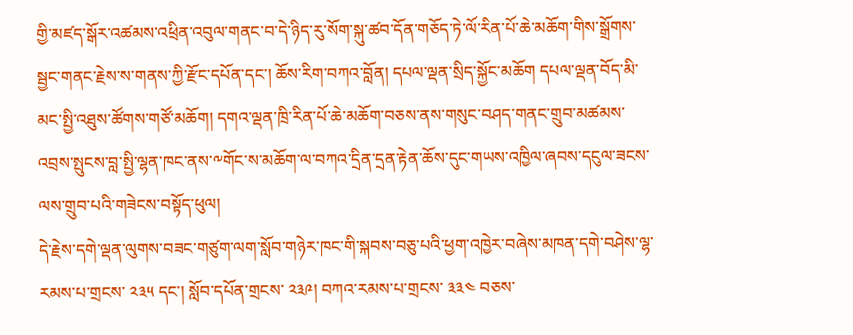གྱི་མཛད་སྒོར་འཚམས་འཕྲིན་འབུལ་གནང་བ་དེ་ཉིད་རུ་སོག་སྐུ་ཚབ་དོན་གཅོད་ཏེ་ལོ་རིན་པོ་ཆེ་མཆོག་གིས་སྒྲོགས་སྦྱང་གནང་རྗེས་ས་གནས་ཀྱི་རྫོང་དཔོན་དང་། ཆོས་རིག་བཀའ་བློན། དཔལ་ལྡན་སྲིད་སྐྱོང་མཆོག དཔལ་ལྡན་བོད་མི་མང་སྤྱི་འཐུས་ཚོགས་གཙོ་མཆོག། དགའ་ལྡན་ཁྲི་རིན་པོ་ཆེ་མཆོག་བཅས་ནས་གསུང་བཤད་གནང་གྲུབ་མཚམས་འབྲས་སྤུངས་བླ་སྤྱི་ལྷན་ཁང་ནས་༸གོང་ས་མཆོག་ལ་བཀའ་དྲིན་དྲན་རྟེན་ཆོས་དུང་གཡས་འཁྱིལ་ཞབས་དངུལ་ཟངས་ལས་གྲུབ་པའི་གཟེངས་བསྟོད་ཕུལ།
དེ་རྗེས་དགེ་ལྡན་ལུགས་བཟང་གཙུག་ལག་སློབ་གཉེར་ཁང་གི་སྐབས་བཅུ་པའི་ཕྱག་འཁྱེར་བཞེས་མཁན་དགེ་བཤེས་ལྷ་རམས་པ་གྲངས་ ༢༣༥ དང་། སློབ་དཔོན་གྲངས་ ༢༣༩། བཀའ་རམས་པ་གྲངས་ ༣༣༤ བཅས་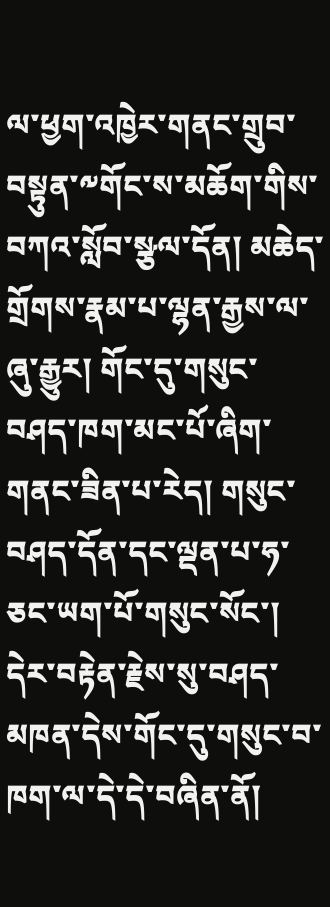ལ་ཕྱག་འཁྱེར་གནང་གྲུབ་བསྟུན་༸གོང་ས་མཆོག་གིས་བཀའ་སློབ་སྩལ་དོན། མཆེད་གྲོགས་རྣམ་པ་ལྷན་རྒྱས་ལ་ཞུ་རྒྱུར། གོང་དུ་གསུང་བཤད་ཁག་མང་པོ་ཞིག་གནང་ཟིན་པ་རེད། གསུང་བཤད་དོན་དང་ལྡན་པ་ཧ་ཅང་ཡག་པོ་གསུང་སོང་། དེར་བརྟེན་རྗེས་སུ་བཤད་མཁན་དེས་གོང་དུ་གསུང་བ་ཁག་ལ་དེ་དེ་བཞིན་ནོ།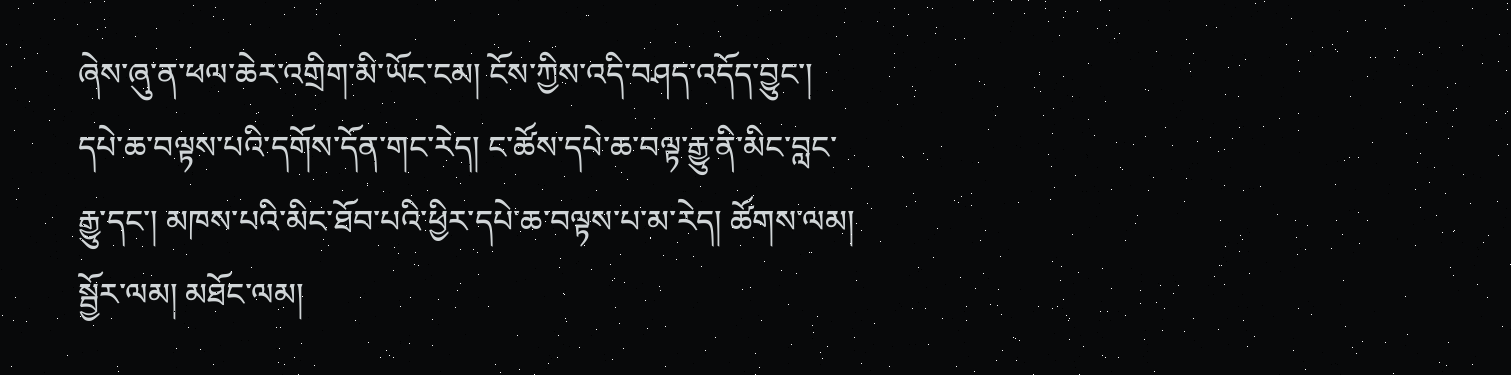ཞེས་ཞུ་ན་ཕལ་ཆེར་འགྲིག་མི་ཡོང་ངམ། ངོས་ཀྱིས་འདི་བཤད་འདོད་བྱུང་། དཔེ་ཆ་བལྟས་པའི་དགོས་དོན་གང་རེད། ང་ཚོས་དཔེ་ཆ་བལྟ་རྒྱུ་ནི་མིང་བླང་རྒྱུ་དང་། མཁས་པའི་མིང་ཐོབ་པའི་ཕྱིར་དཔེ་ཆ་བལྟས་པ་མ་རེད། ཚོགས་ལམ། སྦྱོར་ལམ། མཐོང་ལམ།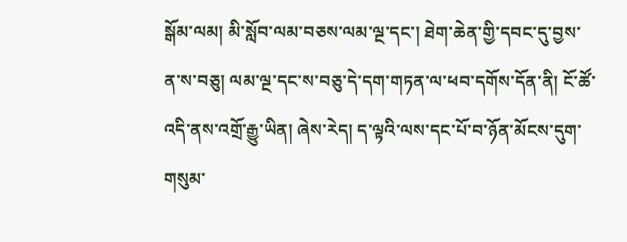སྒོམ་ལམ། མི་སློབ་ལམ་བཅས་ལམ་ལྔ་དང་། ཐེག་ཆེན་གྱི་དབང་དུ་བྱས་ན་ས་བཅུ། ལམ་ལྔ་དང་ས་བཅུ་དེ་དག་གཏན་ལ་ཕབ་དགོས་དོན་ནི། ངོ་ཚོ་འདི་ནས་འགྲོ་རྒྱུ་ཡིན། ཞེས་རེད། ད་ལྟའི་ལས་དང་པོ་བ་ཉོན་མོངས་དུག་གསུམ་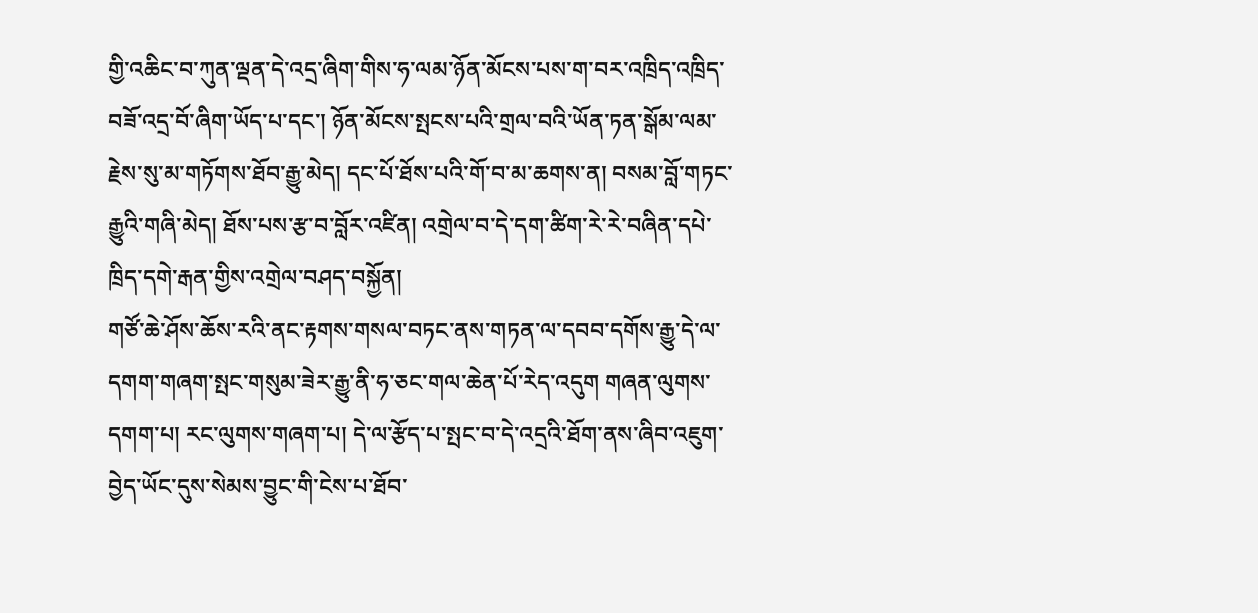གྱི་འཆིང་བ་ཀུན་ལྡན་དེ་འདྲ་ཞིག་གིས་ཧ་ལམ་ཉོན་མོངས་པས་ག་བར་འཁྲིད་འཁྲིད་བཟོ་འདྲ་བོ་ཞིག་ཡོད་པ་དང་། ཉོན་མོངས་སྤངས་པའི་གྲལ་བའི་ཡོན་ཏན་སྒོམ་ལམ་རྗེས་སུ་མ་གཏོགས་ཐོབ་རྒྱུ་མེད། དང་པོ་ཐོས་པའི་གོ་བ་མ་ཆགས་ན། བསམ་བློ་གཏང་རྒྱུའི་གཞི་མེད། ཐོས་པས་རྩ་བ་བློར་འཛིན། འགྲེལ་བ་དེ་དག་ཚིག་རེ་རེ་བཞིན་དཔེ་ཁྲིད་དགེ་རྒན་གྱིས་འགྲེལ་བཤད་བསྐྱོན།
གཙོ་ཆེ་ཤོས་ཆོས་རའི་ནང་རྟགས་གསལ་བཏང་ནས་གཏན་ལ་དབབ་དགོས་རྒྱུ་དེ་ལ་དགག་གཞག་སྤང་གསུམ་ཟེར་རྒྱུ་ནི་ཧ་ཅང་གལ་ཆེན་པོ་རེད་འདུག གཞན་ལུགས་དགག་པ། རང་ལུགས་གཞག་པ། དེ་ལ་རྩོད་པ་སྤང་བ་དེ་འདྲའི་ཐོག་ནས་ཞིབ་འཇུག་བྱེད་ཡོང་དུས་སེམས་བྱུང་གི་ངེས་པ་ཐོབ་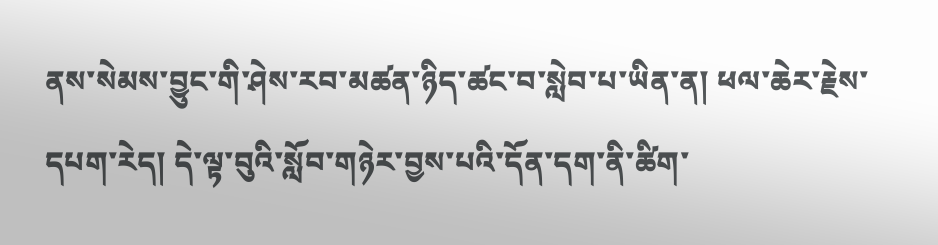ནས་སེམས་བྱུང་གི་ཤེས་རབ་མཚན་ཉིད་ཚང་བ་སླེབ་པ་ཡིན་ན། ཕལ་ཆེར་རྗེས་དཔག་རེད། དེ་ལྟ་བུའི་སློབ་གཉེར་བྱས་པའི་དོན་དག་ནི་ཚིག་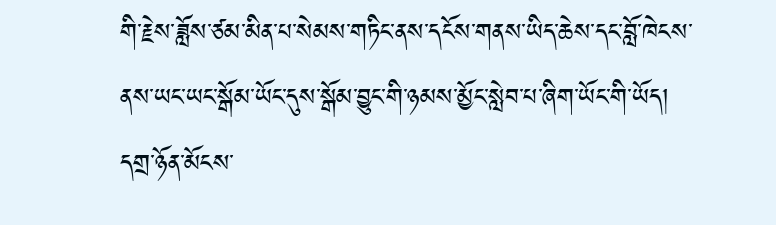གི་རྗེས་ཟློས་ཙམ་མིན་པ་སེམས་གཏིང་ནས་དངོས་གནས་ཡིད་ཆེས་དང་བློ་ཁེངས་ནས་ཡང་ཡང་སྒོམ་ཡོང་དུས་སྒོམ་བྱུང་གི་ཉམས་མྱོང་སླེབ་པ་ཞིག་ཡོང་གི་ཡོད། དགྲ་ཉོན་མོངས་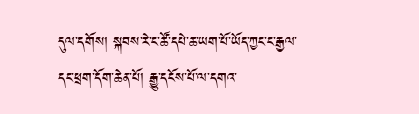དུལ་དགོས། སྐབས་རེ་ང་ཚོ་དཔེ་ཆ་ཡག་པོ་ཡོད་ཀྱང་ང་རྒྱལ་དང་ཕྲག་དོག་ཆེན་པོ། རྒྱུ་དངོས་པོ་ལ་དགའ་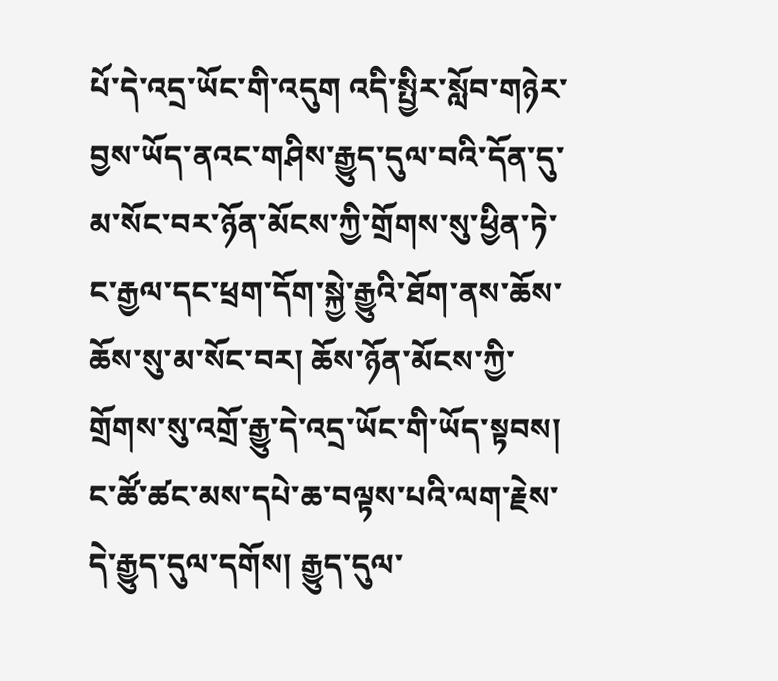པོ་དེ་འདྲ་ཡོང་གི་འདུག འདི་སྤྱིར་སློབ་གཉེར་བྱས་ཡོད་ནའང་གཤིས་རྒྱུད་དུལ་བའི་དོན་དུ་མ་སོང་བར་ཉོན་མོངས་ཀྱི་གྲོགས་སུ་ཕྱིན་ཏེ་ང་རྒྱལ་དང་ཕྲག་དོག་སྐྱེ་རྒྱུའི་ཐོག་ནས་ཆོས་ཆོས་སུ་མ་སོང་བར། ཆོས་ཉོན་མོངས་ཀྱི་གྲོགས་སུ་འགྲོ་རྒྱུ་དེ་འདྲ་ཡོང་གི་ཡོད་སྟབས། ང་ཚོ་ཚང་མས་དཔེ་ཆ་བལྟས་པའི་ལག་རྗེས་དེ་རྒྱུད་དུལ་དགོས། རྒྱུད་དུལ་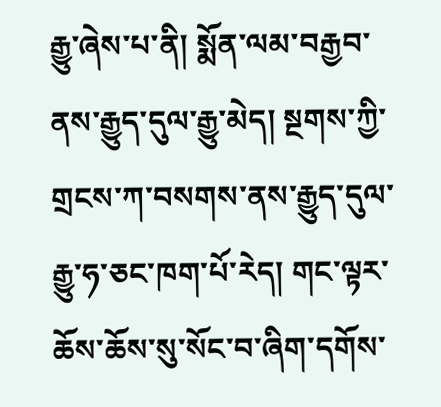རྒྱུ་ཞེས་པ་ནི། སྨོན་ལམ་བརྒྱབ་ནས་རྒྱུད་དུལ་རྒྱུ་མེད། སྔགས་ཀྱི་གྲངས་ཀ་བསགས་ནས་རྒྱུད་དུལ་རྒྱུ་ཧ་ཅང་ཁག་པོ་རེད། གང་ལྟར་ཆོས་ཆོས་སུ་སོང་བ་ཞིག་དགོས་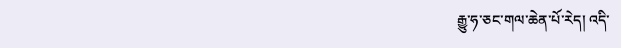རྒྱུ་ཧ་ཅང་གལ་ཆེན་པོ་རེད། འདི་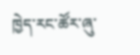ཁྱེད་རང་ཚོར་ཞུ་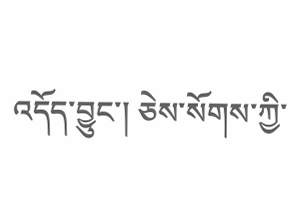འདོད་བྱུང་། ཅེས་སོགས་ཀྱི་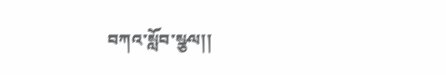བཀའ་སློབ་སྩལ།།